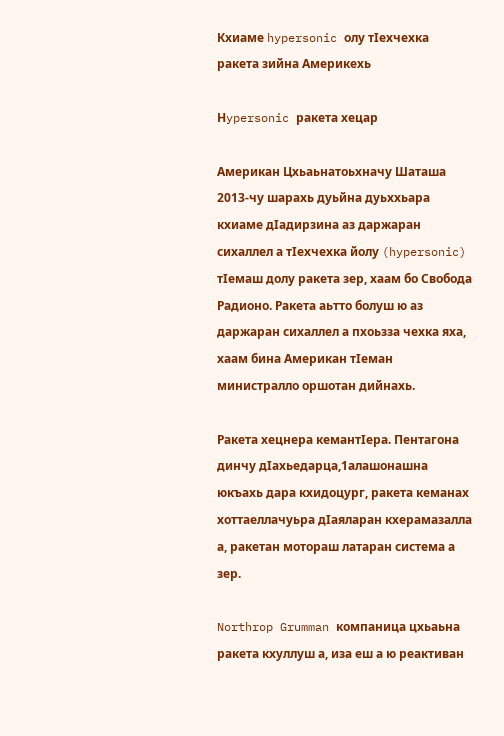Кхиаме hypersonic олу тIехчехка ракета зийна Америкехь

Нypersonic ракета хецар

Американ Цхьаьнатоьхначу Шаташа 2013-чу шарахь дуьйна дуьххьара кхиаме дIадирзина аз даржаран сихаллел а тIехчехка йолу (hypersonic) тIемаш долу ракета зер, хаам бо Свобода Радионо. Ракета аьтто болуш ю аз даржаран сихаллел а пхоьзза чехка яха, хаам бина Американ тIеман министралло оршотан дийнахь.

Ракета хецнера кемантIера. Пентагона динчу дIахьедарца,1алашонашна юкъахь дара кхидоцург, ракета кеманах хоттаеллачуьра дIаяларан кхерамазалла а, ракетан мотораш латаран система а зер.

Northrop Grumman компаница цхьаьна ракета кхуллуш а, иза еш а ю реактиван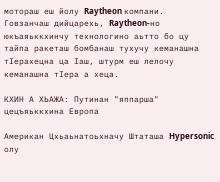мотораш еш йолу Raytheon компани. Говзанчаш дийцарехь, Raytheon-но юкъаяьккхинчу технологино аьтто бо цу тайпа ракеташ бомбанаш тухучу кеманашна тIерахецна ца Iаш, штурм еш лелочу кеманашна тIера а хеца.

КХИН А ХЬАЖА: Путинан "яппарша" цецъяьккхина Европа

Американ Цхьаьнатоьхначу Штаташа Hypersonic олу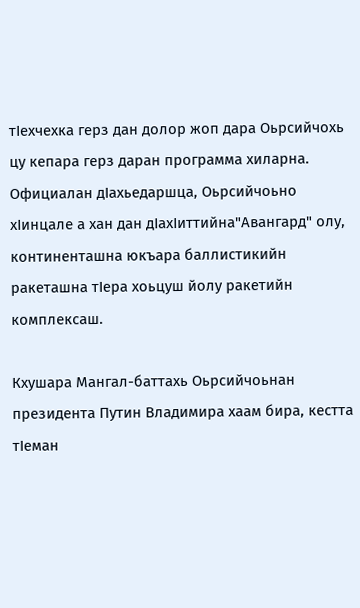тIехчехка герз дан долор жоп дара Оьрсийчохь цу кепара герз даран программа хиларна. Официалан дIахьедаршца, Оьрсийчоьно хIинцале а хан дан дIахIиттийна"Авангард" олу, континенташна юкъара баллистикийн ракеташна тIера хоьцуш йолу ракетийн комплексаш.

Кхушара Мангал-баттахь Оьрсийчоьнан президента Путин Владимира хаам бира, кестта тIеман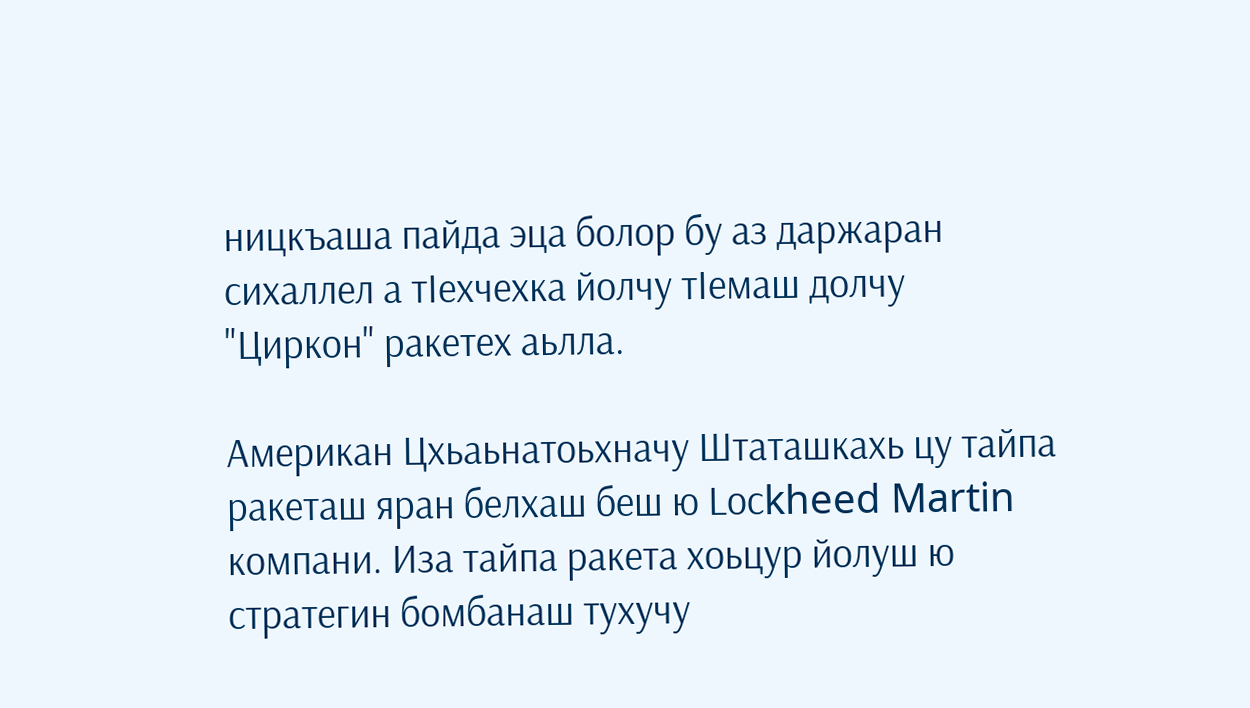ницкъаша пайда эца болор бу аз даржаран сихаллел а тIехчехка йолчу тIемаш долчу "Циркон" ракетех аьлла.

Американ Цхьаьнатоьхначу Штаташкахь цу тайпа ракеташ яран белхаш беш ю Loсkheed Martin компани. Иза тайпа ракета хоьцур йолуш ю стратегин бомбанаш тухучу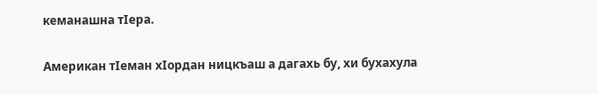кеманашна тIера.

Американ тIеман хIордан ницкъаш а дагахь бу, хи бухахула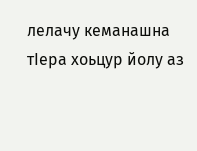лелачу кеманашна тIера хоьцур йолу аз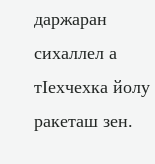даржаран сихаллел а тIехчехка йолу ракеташ зен.